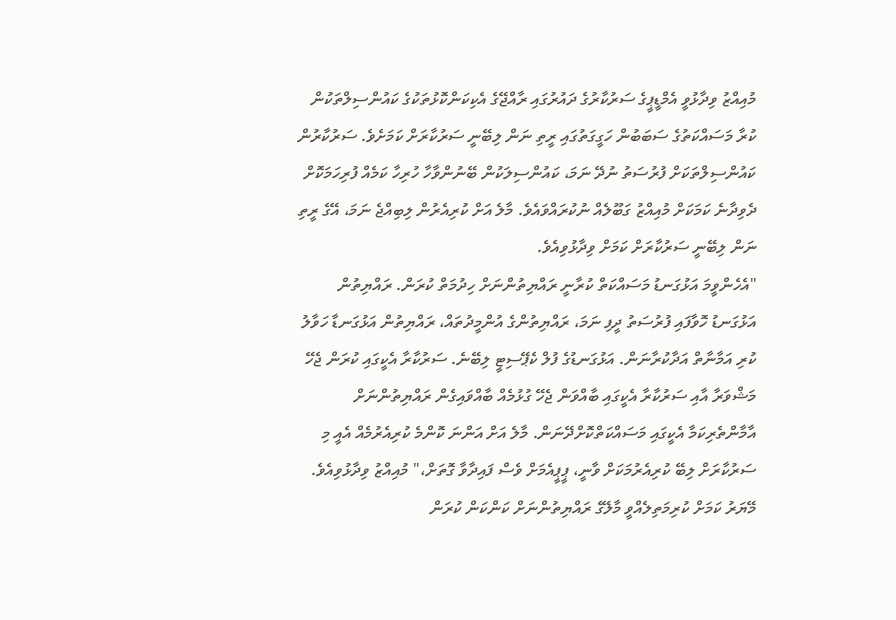މުއިއްޒު ވިދާޅުވީ އެމްޑީޕީގެ ސަރުކާރުގެ ދައުރުގައި ރާއްޖޭގެ އެކިކަންކޮޅުތަކުގެ ކައުންސިލްތަކުން ކުރާ މަސައްކަތުގެ ސަބަބުން ހަގީގަތުގައި ރީތި ނަން ލިބޭނީ ސަރުކާރަށް ކަމަށެވެ. ސަރުކާރުން ކައުންސިލްތަކަށް ފުރުސަތު ނުދޭ ނަމަ، ކައުންސިލަކުން ބޭނުންވާހާ ހުރިހާ ކަމެއް ފުރިހަމަކޮށް ދެވިދާނެ ކަމަކަށް މުއިއްޒު ގަބޫލެއް ނުކުރައްވައެވެ. މާލެ އަށް ކުރިއެރުން ލިބިއްޖެ ނަމަ، އޭގެ ރީތި ނަން ލިބޭނީ ސަރުކާރަށް ކަމަށް ވިދާޅުވިއެވެ.
"އެހެންވީމަ އަޅުގަނޑު މަސައްކަތް ކުރާނީ ރައްޔިތުންނަށް ހިދުމަތް ކުރަން. ރައްޔިތުން އަޅުގަނޑު ހޮވާފައި ފުރުސަތު ދީފި ނަމަ، ރައްޔިތުންގެ އުންމީދުތައް، ރައްޔިތުން އަޅުގަނޑާ ހަވާލު ކުރި އަމާނާތް އަދާކުރާނަން. އަޅުގަނޑުގެ ފުލް ކެޕޭސިޓީ ލިބޭނެ. ސަރުކާރާ އެކީގައި ކުރަން ޖެހޭ މަޝްވަރާ އާއި ސަރުކާރާ އެކީގައި ބާއްވަން ޖެހޭ ގުޅުމެއް ބާއްވައިގެން ރައްޔިތުންނަށް އާމާންތެރިކަމާ އެކީގައި މަސައްކަތްކޮށްދޭނަން. މާލެ އަށް އަންނަ ކޮންމެ ކުރިއެރުމެއް އެއީ މި ސަރުކާރަށް ލިބޭ ކުރިއެރުމަކަށް ވާނީ، ޕީޕީއެމަށް ވެސް ފައިދާވާ ގޮތަށް،" މުއިއްޒު ވިދާޅުވިއެވެ.
މޭޔަރު ކަމަށް ކުރިމަތިލެއްވީ މާލޭގެ ރައްޔިތުންނަށް ކަންކަން ކުރަން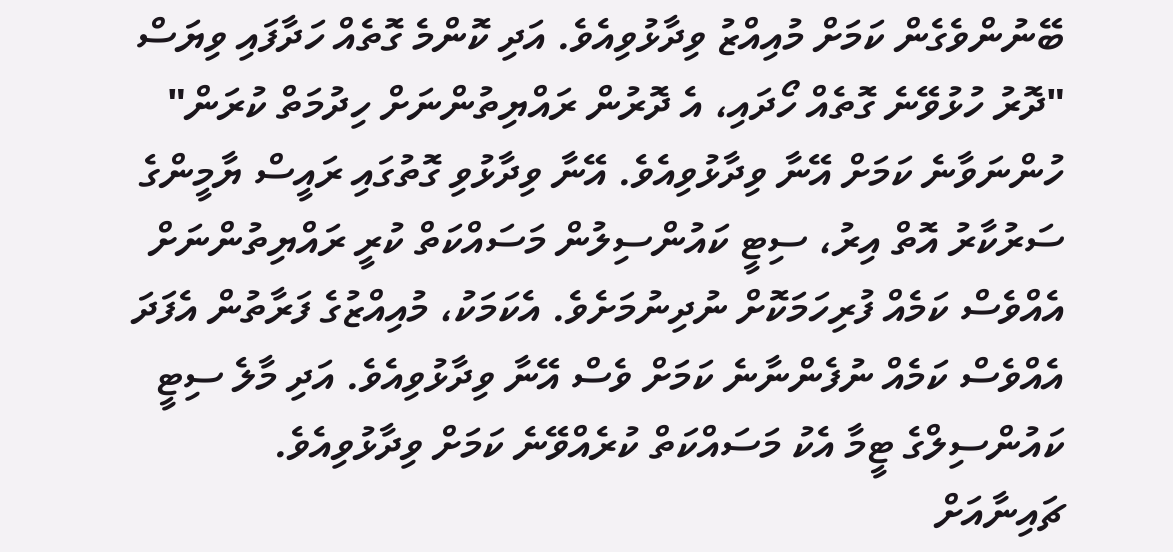ބޭނުންވެގެން ކަމަށް މުއިއްޒު ވިދާޅުވިއެވެ. އަދި ކޮންމެ ގޮތެއް ހަދާފައި ވިޔަސް "ދޮރު ހުޅުވޭނެ ގޮތެއް ހޯދައި، އެ ދޮރުން ރައްޔިތުންނަށް ހިދުމަތް ކުރަން" ހުންނަވާނެ ކަމަށް އޭނާ ވިދާޅުވިއެވެ. އޭނާ ވިދާޅުވި ގޮތުގައި ރައީސް ޔާމީންގެ ސަރުކާރު އޮތް އިރު، ސިޓީ ކައުންސިލުން މަސައްކަތް ކުރީ ރައްޔިތުންނަށް އެއްވެސް ކަމެއް ފުރިހަމަކޮށް ނުދިނުމަށެވެ. އެކަމަކު، މުއިއްޒުގެ ފަރާތުން އެފަދަ އެއްވެސް ކަމެއް ނުފެންނާނެ ކަމަށް ވެސް އޭނާ ވިދާޅުވިއެވެ. އަދި މާލެ ސިޓީ ކައުންސިލްގެ ޓީމާ އެކު މަސައްކަތް ކުރެއްވޭނެ ކަމަށް ވިދާޅުވިއެވެ.
ޗައިނާއަށް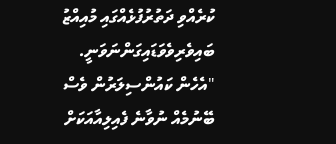ކުރެއްވި ދަތުރުފުޅެއްގައި މުއިއްޒު ބައިވެރިވެވަޑައިގަންނަވަނީ.
"އެހެން ކައުންސިލަރުން ވެސް ބޭނުމެއް ނުވާނެ ފެއިލިއާއަކަށް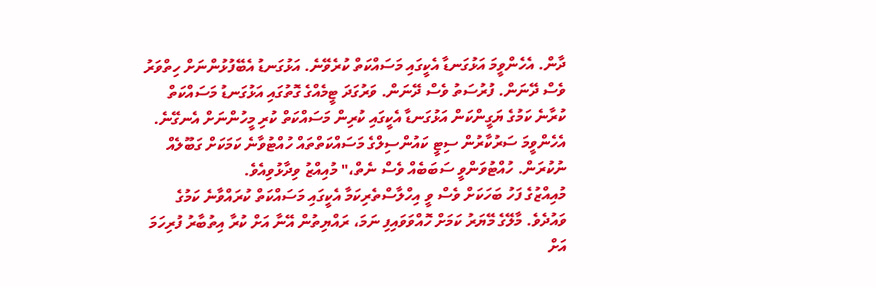ދާން. އެހެންވީމަ އަޅުގަނޑާ އެކީގައި މަސައްކަތް ކުރެވޭނެ. އަޅުގަނޑު އެބޭފުޅުންނަށް ހިތްވަރު ވެސް ދޭނަން. ފުރުސަތު ވެސް ދޭނަން. ވަރުގަދަ ޓީމެއްގެ ގޮތުގައި އަޅުގަނޑު މަސައްކަތް ކުރާނެ ކަމުގެ ޔަގީންކަން އަޅުގަނޑާ އެކީގައި ކުރިން މަސައްކަތް ކުރި މީހުންނަށް އެނގޭނެ. އެހެންވީމަ ސަރުކާރުން ސިޓީ ކައުންސިލްގެ މަސައްކަތްތައް ހުއްޓުވާނެ ކަމަކަށް ގަބޫލެއް ނުކުރަން. ހުއްޓުވަންވީ ސަބަބެއް ވެސް ނެތް،" މުއިއްޒު ވިދާޅުވިއެވެ.
މުއިއްޒުގެ ފަހު ބަހަކަށް ވެސް ވީ އިހްލާސްތެރިކަމާ އެކީގައި މަސައްކަތް ކުރައްވާނެ ކަމުގެ ވައުދެވެ. މާލޭގެ މޭޔަރު ކަމަށް ހޮއްވަވައިފި ނަމަ، ރައްޔިތުން އޭނާ އަށް ކުރާ އިތުބާރު ފުރިހަމަ އަށް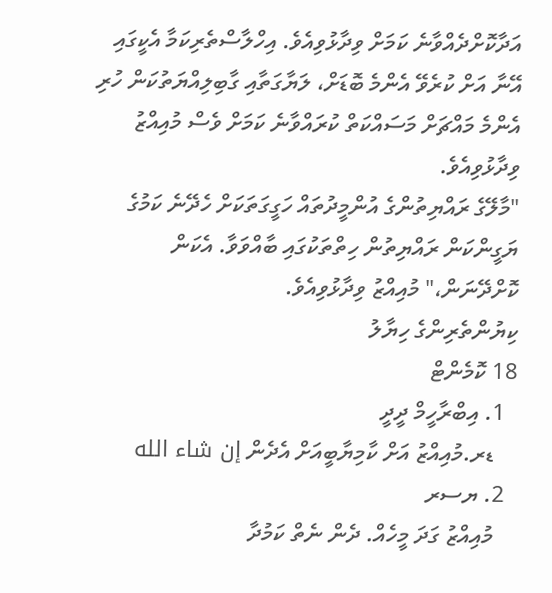އަދާކޮށްދެއްވާނެ ކަމަށް ވިދާޅުވިއެވެ. އިހްލާސްތެރިކަމާ އެކީގައި އޭނާ އަށް ކުރެވޭ އެންމެ ބޮޑަށް، ލަޔާގަތާއި ގާބިލިއްޔަތުކަން ހުރި އެންމެ މައްޗަށް މަސައްކަތް ކުރައްވާނެ ކަމަށް ވެސް މުއިއްޒު ވިދާޅުވިއެވެ.
"މާލޭގެ ރައްޔިތުންގެ އުންމީދުތައް ހަގީގަތަކަށް ހެދޭނެ ކަމުގެ ޔަގީންކަން ރައްޔިތުން ހިތްތަކުގައި ބާއްވަވާ. އެކަން ކޮށްދޭނަން،" މުއިއްޒު ވިދާޅުވިއެވެ.
ކިޔުންތެރިންގެ ހިޔާލު
18 ކޮމެންޓް
  1. އިބްރާހީމް ދީދީ
    ޑރ.މުއިއްޒު އަށް ކާމިޔާބީއަށް އެދެން إن شاء الله
  2. ޔސރ
    މުއިއްޒު ގަދަ މީހެއް. ދެން ނެތް ކަމުދާ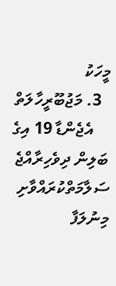މީހަކު
  3. މަޖުބޫރީހާލަތް
    އެޖެންޑާ 19 އިގެ ބަލިން ދިވެހިރާއްޖެ ސަލާމަތްކުރައްވާށި މިނުލަފާ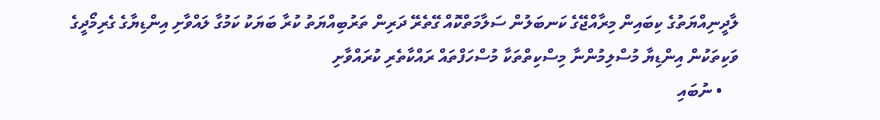ލާދީނިއްޔަތުގެ ކިބައިން މިރާއްޖޭގެ ކަނބަލުން ސަލާމަތްކޮއް ގޭތެރޭ ދަރިން ތަރުބިއްޔަތު ކުރާ ބަޔަކު ކަމުގާ ލައްވާށި އިންޑިޔާގެ ގެރިމޯދީގެ ވަކިތަކުން އިންޑިޔާ މުސްލިމުންނާ މިސްކިތްތަކާ މުސްހަފްތައް ރައްކާތެރި ކުރައްވާށި
    • ނުބައި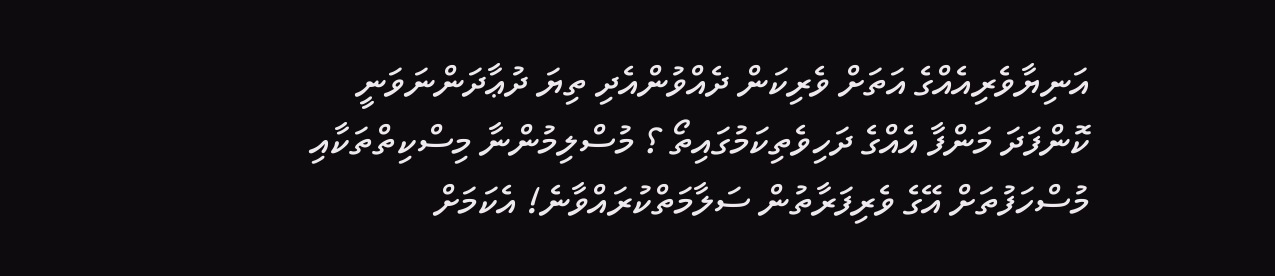އަނިޔާވެރިއެއްގެ އަތަށް ވެރިކަން ދެއްވުންއެދި ތިޔަ ދުޢާދަންނަވަނީ ކޮންފަދަ މަންފާ އެއްގެ ދަހިވެތިކަމުގައިތޯ ؟ މުސްލިމުންނާ މިސްކިތްތަކާއި މުސްހަފުތަށް އޭގެ ވެރިފަރާތުން ސަލާމަތްކުރައްވާނެ! އެކަމަށް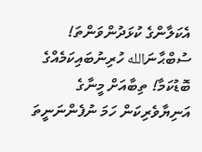އެކަލާންގެ ކުޅަދުންވަންތަ! ސުބްޙާނަالله ހުރިނުބައިކަމެއްގެ ބޮޑުކަމާ! ތިބާއަށް މީނާގެ އަނިޔާވެރިކަން ހަމަ ނުފެންނަނީތަ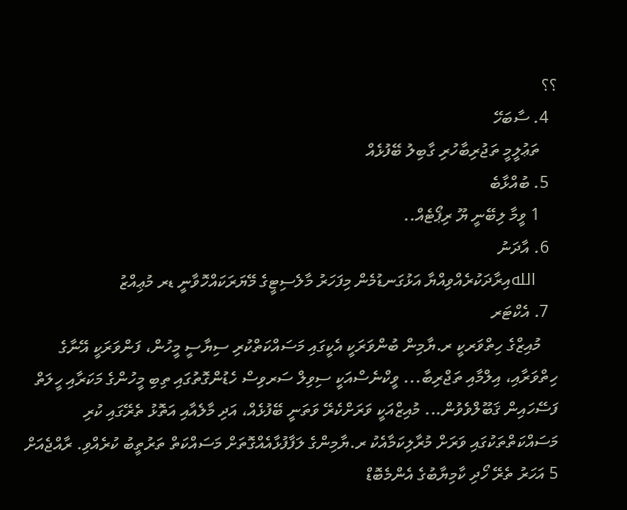؟؟
  4. ސާބަހޭ
    ތަޢުލީމީ ތަޖުރިބާހުރި ގާބިލު ބޭފުޅެއް
  5. ބުއްޅާބެ
    1 ވީމާ ލިބޭނީ ޔޫ ރިޕޯޓެއް..
  6. އާދަނު
    اللهއިރާދަކުރެއްވިއްޔާ އަޅުގަނޑުމެން މިފަހަރު މާލެސިޓީގެ މޭޔަރަކައްހޮވާނީ ޑރ މުޢިއްޒު
  7. އެކްޓަރ
    މުއިޒްގެ ހިތްވަރކީ ރ.ޔާމިން ބުންވަރަކީ އެކީގައި މަސައްކަތްކުރި ސިޔާސީ މީހުން، ފަންވަރަކީ އޭނާގެ ހިތްވަރާއި، އިލްމާއި ތަޖްރިބާ... ވީކްނެސްއަކީ ސިވިލް ސަރވިސް ހެޑުންގޮތުގައި ތިބި މީހުންގެ މަކަރާއި ހީލަތް ފަސޭހައިން ޤަބޫލްވެވުން... މުއިޒްއަކީ ވަރަށްކެރޭ ވަތަނީ ބޭފުޅެއް، އަދި މާލެއާއި އަތޮޅު ތެރޭގައި ކުރި މަސައްކަތްތަކުގައި ވަރަށް މުރާލިކަމާއެކު ރ.ޔާމިންގެ ލަފާފުޅާއެއްގޮތަށް މަސައްކަތް ތަރުތީބު ކުރެއްވި. ރާއްޖެއަށް 5 އަހަރު ތެރޭ ހޯދި ކާމިޔާބުގެ އެންމެބޮޑް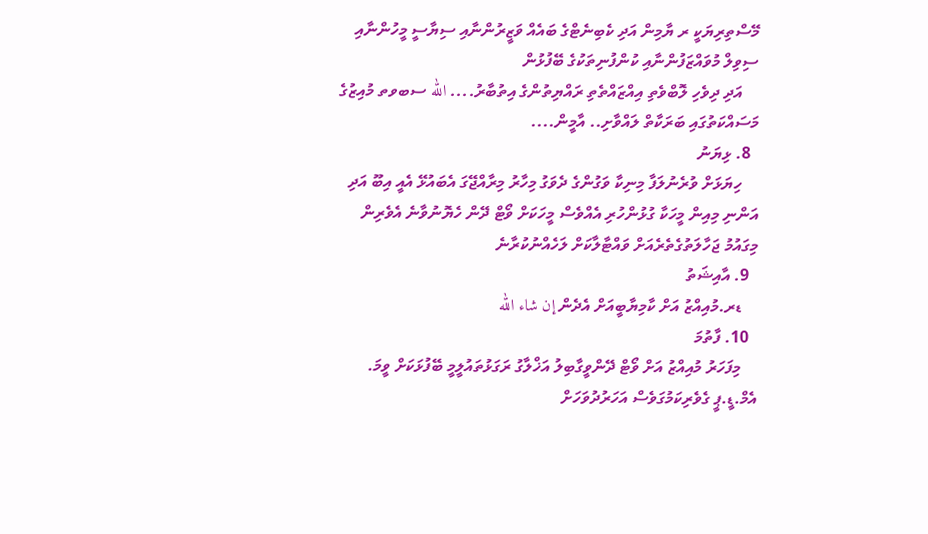މޭސްތިރިޔަކީ ރ ޔާމިން އަދި ކެބިނެޓްގެ ބައެއް ވަޒީރުންނާއި ސިޔާސީ މީހުންނާއި ސިވިލް މުވައްޒަފުންނާއި ކުންފުނިތަކުގެ ބޭފުޅުން
    އަދި ދިވެހި ލޮބްވެތި އިއްޒައްތެތި ރައްޔިތުންގެ އިތުބާރު.... الله ސބވތ މުއިޒުގެ މަސައްކަތުގައި ބަރަކާތް ލައްވާށި.. އާމީން....
  8. ޅިޔަނު
    ހިޔަޅަށް ވުރެނުލަފާ މިނިކާ ވަގުންގެ ދެވަގު މިހާރު މިރާއްޖޭގަ އެބައުޅޭ އެއީ އިބޫ އަދި އަންނި މިއިން މީހަކާ ގުޅުންހުރި އެއްވެސް މީހަކަށް ވޯޓް ދޭން ހެޔޮނުވާނެ އެވެރިން މިގައުމު ޖަހާލަތުގެތެރެއަށް ވައްޓާލާކަށް ލަހެއްނުކުރާނެ
  9. އާއިޝަތު
    ޑރ.މުއިއްޒު އަށް ކާމިޔާބީއަށް އެދެން إن شاء الله
  10. ފާތުމަ
    މިފަހަރު މުއިއްޒު އަށް ވޯޓް ދޭންވީގާބިލު އަޚްލާގު ރަގަޅުތައުލީމީ ބޭފުޅަކަށް ވީމަ. އެމް.ޑީ.ޕީ ގެވެރިކަމުގަވެސް އަހަރުދުވަހަށް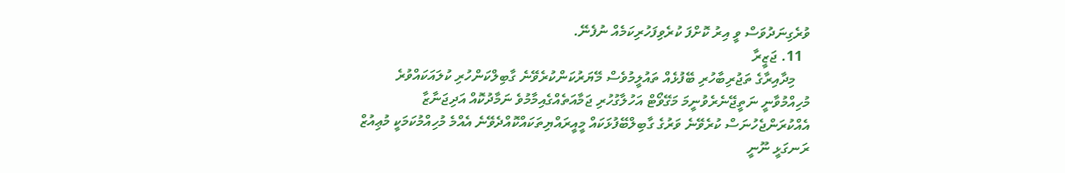ވުރެގިނަދުވަސް ވީ އިރު ކޮށްފަ ކުރެވިފަހުރިކަމެއް ނުފެނޭ.
  11. ޖަޒީރާ
    މިދާއިރާގެ ތަޖުރިބާހުރި ބޭފުޅެއް ތައުލީމުވެސް މޭޔަރުކަންކުރެވޭނެ ގާބިލްކަންހުރި ކުލައަކައްވުރެ މުހިއްމުވާނީ ނަތީޖޭނެރެވުނީމަ މަގޭވޯޓް އަހުލާގުހުރި ޖަމާއަތެއްގެއިމާމުވެ ނަމާދުކޮއް އަދިޖަނާޒާ އެއްކުރަންޖެހުނަސް ކުރެވޭނެ ވަރުގެ ގާބިލްބޭފުޅަކައް މީއީރައްޔިތަކައްކޮއްދެވޭނެ އެއްމެ މުހިއްމުކަމަކީ މުޢިއުޒް ރަނގަޅީ ނޫނީ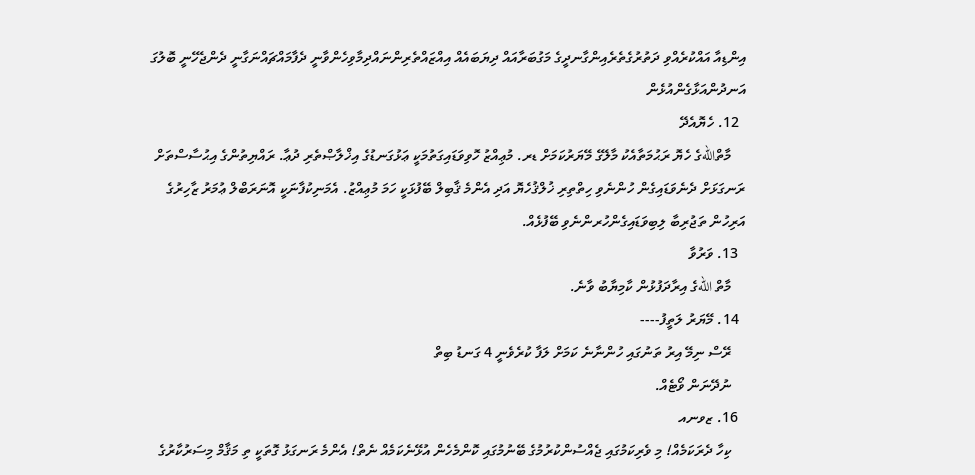އިންޑިއާ އައްކުރެއްވި ދަތުރުގެތެރެއިންގާނދީގެ މަގުބަރާއައް ދިޔަބައެއް އިއްޒައްތެރިންނައްދިމާވިހެންވާނީ ދެފާމައްޗައްނަގާނީ ދެންޖެހޭނީ ބޮލުގަ އަނދުންއަޅާގެންއުޅެން
  12. ހެޔޮއެދޭ
    މާތްاللهގެ ހެޔޮ ރަޙުމަތާއެކު މާލޭގެ މޭޔަރުކަމަށް ޑރ. މުޢިއްޒު ހޮވިވަޑައިގަތުމަކީ ޢަޅުގަނޑުގެ އިޚްލާޞްތެރި ދުޢާ. ރައްޔިތުންގެ އިޙުސާސްތަށް ރަނގަޅަށް ދެނެވަޑައިގެން ހުންނެވި ހިތްތިރި ޚުލްޤުހެޔޮ އަދި އެންމެ ޤާބިލް ބޭފުޅަކީ ހަމަ މުޢިއްޒު. އެމަނިކުފާނަކީ އޮނަރަބްލް ޢުމަރު ޒާހިރުގެ އަރިހުން ތަޖުރިބާ ލިބިވަޑައިގެންހުރންނެވި ބޭފުޅެއް.
  13. ވަރުވާ
    މާތް اللهގެ އިރާދަފުޅުން ކާމިޔާބު ވާނެ.
  14. މޭޔަރު ލަތީފު----
    ރޭސް ނިމޭ އިރު ތަނުގައި ހުންނާނެ ކަމަށް ލަފާ ކުރެވެނީ 4 ގަނޑު ބިތް
    ނުދޭނަން ވޯޓެއް.
  16. ޒވނއ
    ކިހާ ދެރަކަމެއް! މި ވެރިކަމުގައި ޖެއްސުންކުރުމުގެ ބޭނުމުގައި ކޮންމެހެން އުޅޭނެކަމެއް ނެތް! އެންމެ ރަނގަޅު ގޮތަކީ ތި މަޤާމް މިސަރުކާރުގެ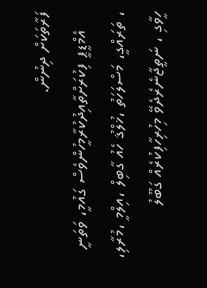ފަރާތަކަށް ދިނުން.
    އެމްޑީޕީ ފިކުރަށްތާއިދުކުރާމީހުންވެސް ގައުމީ، ވަތަނީ ، ތަރައްގީ، މަސްލަހަތު ،ޚުލްޤު ހެއު ގާބިލް ،އިލްމީ ،މުރާލި، ހީވާގި ، ނަތީޖާނެރެދެވޭ މިހުރިހާފިކުރެއް ގަބޫލު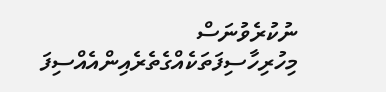ނުކުރެވުނަސް މިހުރިހާސިފަތަކެއްގެތެރެއިންއެއްސިފަ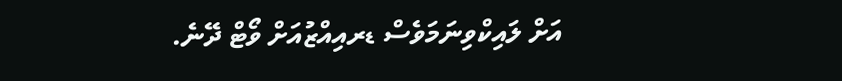އަށް ލައިކްވިނަމަވެސް ޑރއިއްޒުއަށް ވޯޓް ދޭނެ.